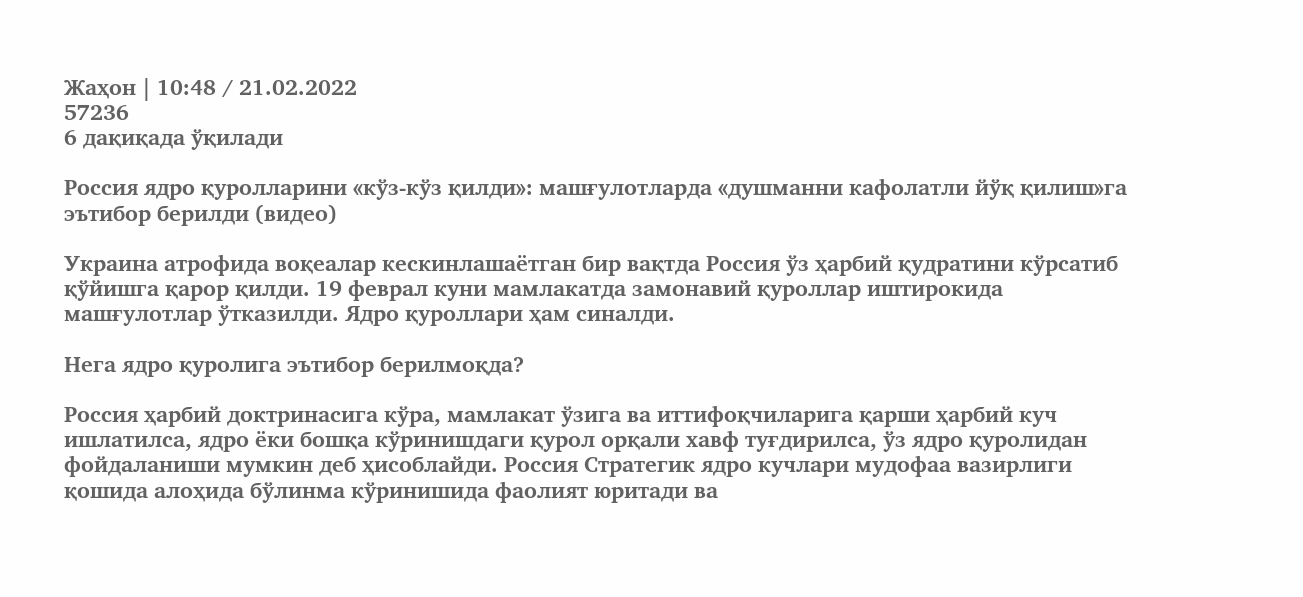Жаҳон | 10:48 / 21.02.2022
57236
6 дақиқада ўқилади

Россия ядро қуролларини «кўз-кўз қилди»: машғулотларда «душманни кафолатли йўқ қилиш»га эътибор берилди (видео)

Украина атрофида воқеалар кескинлашаётган бир вақтда Россия ўз ҳарбий қудратини кўрсатиб қўйишга қарор қилди. 19 феврал куни мамлакатда замонавий қуроллар иштирокида машғулотлар ўтказилди. Ядро қуроллари ҳам синалди.

Нега ядро қуролига эътибор берилмоқда?

Россия ҳарбий доктринасига кўра, мамлакат ўзига ва иттифоқчиларига қарши ҳарбий куч ишлатилса, ядро ёки бошқа кўринишдаги қурол орқали хавф туғдирилса, ўз ядро қуролидан фойдаланиши мумкин деб ҳисоблайди. Россия Стратегик ядро кучлари мудофаа вазирлиги қошида алоҳида бўлинма кўринишида фаолият юритади ва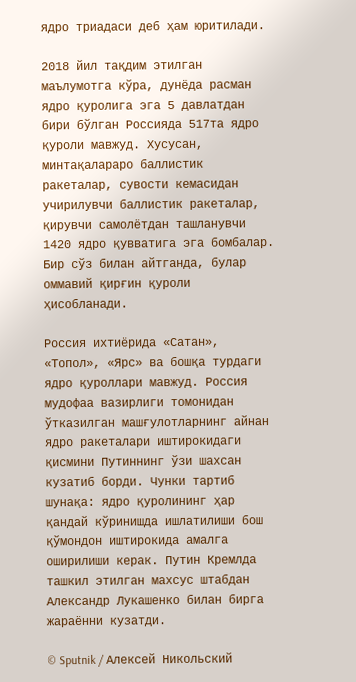ядро триадаси деб ҳам юритилади.

2018 йил тақдим этилган маълумотга кўра, дунёда расман ядро қуролига эга 5 давлатдан бири бўлган Россияда 517та ядро қуроли мавжуд. Хусусан, минтақалараро баллистик ракеталар, сувости кемасидан учирилувчи баллистик ракеталар, қирувчи самолётдан ташланувчи 1420 ядро қувватига эга бомбалар. Бир сўз билан айтганда, булар оммавий қирғин қуроли ҳисобланади.

Россия ихтиёрида «Сатан», «Топол», «Ярс» ва бошқа турдаги ядро қуроллари мавжуд. Россия мудофаа вазирлиги томонидан ўтказилган машғулотларнинг айнан ядро ракеталари иштирокидаги қисмини Путиннинг ўзи шахсан кузатиб борди. Чунки тартиб шунақа: ядро қуролининг ҳар қандай кўринишда ишлатилиши бош қўмондон иштирокида амалга оширилиши керак. Путин Кремлда ташкил этилган махсус штабдан Александр Лукашенко билан бирга жараённи кузатди.

© Sputnik / Алексей Никольский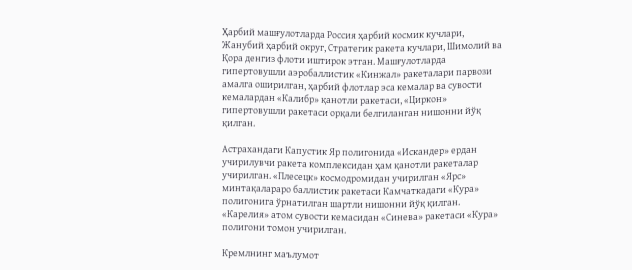Ҳарбий машғулотларда Россия ҳарбий космик кучлари, Жанубий ҳарбий округ, Стратегик ракета кучлари, Шимолий ва Қора денгиз флоти иштирок этган. Машғулотларда гипертовушли аэробаллистик «Кинжал» ракеталари парвози амалга оширилган, ҳарбий флотлар эса кемалар ва сувости кемалардан «Калибр» қанотли ракетаси, «Циркон» гипертовушли ракетаси орқали белгиланган нишонни йўқ қилган.

Астрахандаги Капустик Яр полигонида «Искандер» ердан учирилувчи ракета комплексидан ҳам қанотли ракеталар учирилган. «Плесецк» космодромидан учирилган «Ярс» минтақалараро баллистик ракетаси Камчаткадаги «Кура» полигонига ўрнатилган шартли нишонни йўқ қилган. «Карелия» атом сувости кемасидан «Синева» ракетаси «Кура» полигони томон учирилган.

Кремлнинг маълумот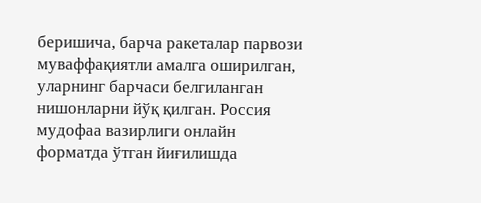беришича, барча ракеталар парвози муваффақиятли амалга оширилган, уларнинг барчаси белгиланган нишонларни йўқ қилган. Россия мудофаа вазирлиги онлайн форматда ўтган йиғилишда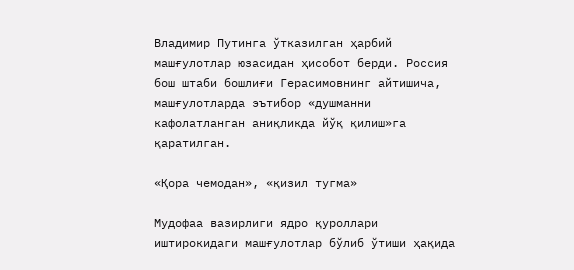Владимир Путинга ўтказилган ҳарбий машғулотлар юзасидан ҳисобот берди. Россия бош штаби бошлиғи Герасимовнинг айтишича, машғулотларда эътибор «душманни кафолатланган аниқликда йўқ қилиш»га қаратилган.

«Қора чемодан», «қизил тугма»

Мудофаа вазирлиги ядро қуроллари иштирокидаги машғулотлар бўлиб ўтиши ҳақида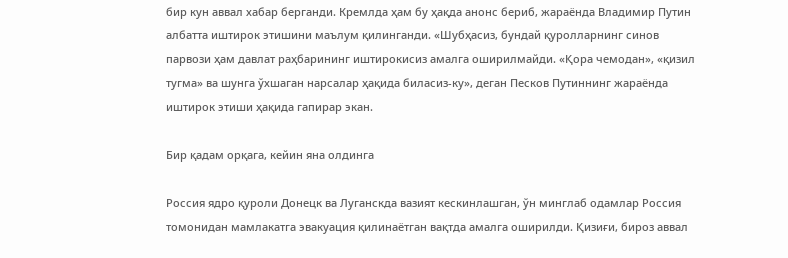бир кун аввал хабар берганди. Кремлда ҳам бу ҳақда анонс бериб, жараёнда Владимир Путин албатта иштирок этишини маълум қилинганди. «Шубҳасиз, бундай қуролларнинг синов парвози ҳам давлат раҳбарининг иштирокисиз амалга оширилмайди. «Қора чемодан», «қизил тугма» ва шунга ўхшаган нарсалар ҳақида биласиз-ку», деган Песков Путиннинг жараёнда иштирок этиши ҳақида гапирар экан.

Бир қадам орқага, кейин яна олдинга

Россия ядро қуроли Донецк ва Луганскда вазият кескинлашган, ўн минглаб одамлар Россия томонидан мамлакатга эвакуация қилинаётган вақтда амалга оширилди. Қизиғи, бироз аввал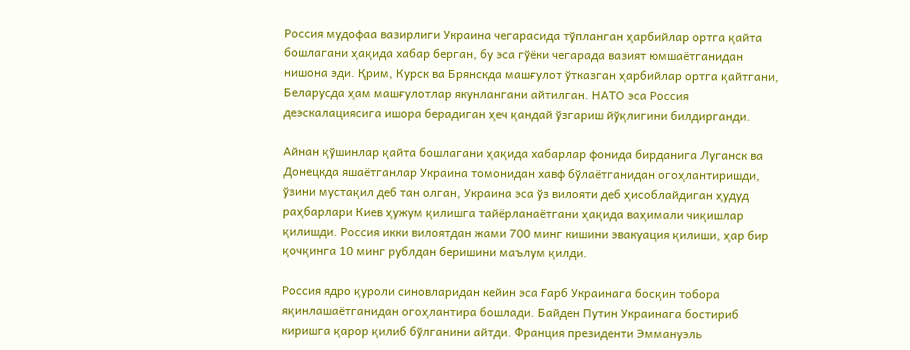Россия мудофаа вазирлиги Украина чегарасида тўпланган ҳарбийлар ортга қайта бошлагани ҳақида хабар берган, бу эса гўёки чегарада вазият юмшаётганидан нишона эди. Қрим, Курск ва Брянскда машғулот ўтказган ҳарбийлар ортга қайтгани, Беларусда ҳам машғулотлар якунлангани айтилган. НАТО эса Россия деэскалациясига ишора берадиган ҳеч қандай ўзгариш йўқлигини билдирганди.

Айнан қўшинлар қайта бошлагани ҳақида хабарлар фонида бирданига Луганск ва Донецкда яшаётганлар Украина томонидан хавф бўлаётганидан огоҳлантиришди, ўзини мустақил деб тан олган, Украина эса ўз вилояти деб ҳисоблайдиган ҳудуд раҳбарлари Киев ҳужум қилишга тайёрланаётгани ҳақида ваҳимали чиқишлар қилишди. Россия икки вилоятдан жами 700 минг кишини эвакуация қилиши, ҳар бир қочқинга 10 минг рублдан беришини маълум қилди.

Россия ядро қуроли синовларидан кейин эса Ғарб Украинага босқин тобора яқинлашаётганидан огоҳлантира бошлади. Байден Путин Украинага бостириб киришга қарор қилиб бўлганини айтди. Франция президенти Эммануэль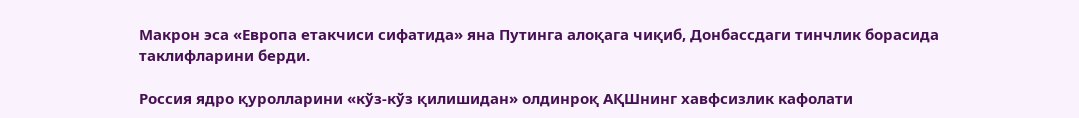Макрон эса «Европа етакчиси сифатида» яна Путинга алоқага чиқиб, Донбассдаги тинчлик борасида таклифларини берди.

Россия ядро қуролларини «кўз-кўз қилишидан» олдинроқ АҚШнинг хавфсизлик кафолати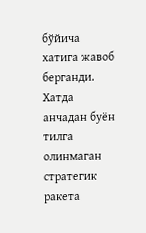бўйича хатига жавоб берганди. Хатда анчадан буён тилга олинмаган стратегик ракета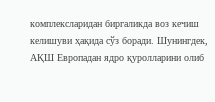комплексларидан биргаликда воз кечиш келишуви ҳақида сўз боради. Шунингдек, АҚШ Европадан ядро қуролларини олиб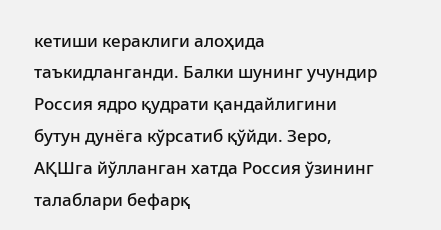кетиши кераклиги алоҳида таъкидланганди. Балки шунинг учундир Россия ядро қудрати қандайлигини бутун дунёга кўрсатиб қўйди. Зеро, АҚШга йўлланган хатда Россия ўзининг талаблари бефарқ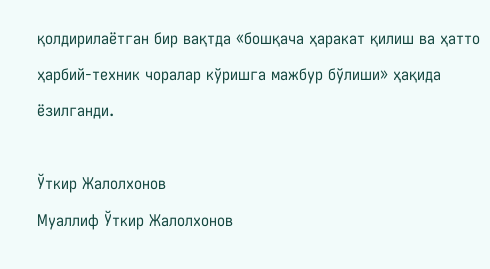қолдирилаётган бир вақтда «бошқача ҳаракат қилиш ва ҳатто ҳарбий-техник чоралар кўришга мажбур бўлиши» ҳақида ёзилганди.

Ўткир Жалолхонов
Муаллиф Ўткир Жалолхонов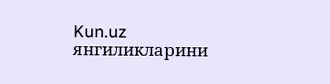Kun.uz янгиликларини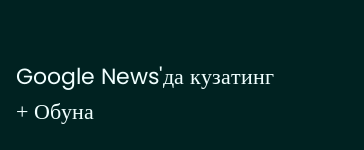Google News'да кузатинг
+ Обуна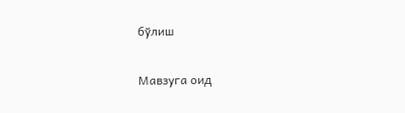бўлиш

Мавзуга оид